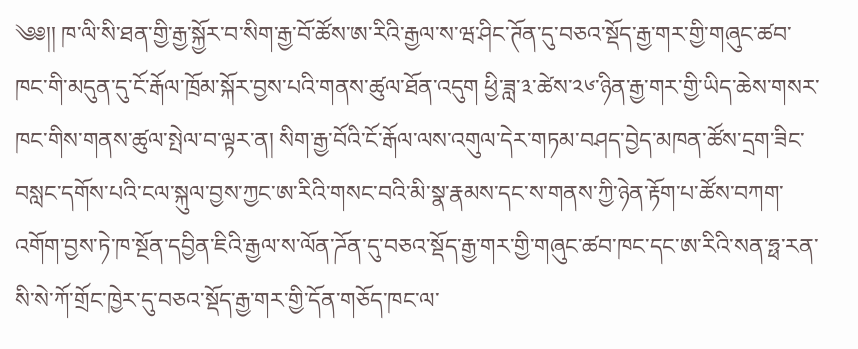༄༅།། ཁ་ལི་སི་ཐན་གྱི་རྒྱ་སྐྱོར་བ་སིག་རྒྱ་བོ་ཚོས་ཨ་རིའི་རྒྱལ་ས་ཝ་ཤིང་ཊོན་དུ་བཅའ་སྡོད་རྒྱ་གར་གྱི་གཞུང་ཚབ་ཁང་གི་མདུན་དུ་ངོ་རྒོལ་ཁྲོམ་སྐོར་བྱས་པའི་གནས་ཚུལ་ཐོན་འདུག ཕྱི་ཟླ་༣་ཚེས་༢༦་ཉིན་རྒྱ་གར་གྱི་ཡིད་ཆེས་གསར་ཁང་གིས་གནས་ཚུལ་སྤེལ་བ་ལྟར་ན། སིག་རྒྱ་བོའི་ངོ་རྒོལ་ལས་འགུལ་དེར་གཏམ་བཤད་བྱེད་མཁན་ཚོས་དྲག་ཟིང་བསླང་དགོས་པའི་ངལ་སྐུལ་བྱས་ཀྱང་ཨ་རིའི་གསང་བའི་མི་སྣ་རྣམས་དང་ས་གནས་ཀྱི་ཉེན་རྟོག་པ་ཚོས་བཀག་འགོག་བྱས་ཏེ་ཁ་སྔོན་དབྱིན་ཇིའི་རྒྱལ་ས་ལོན་ཌོན་དུ་བཅའ་སྡོད་རྒྱ་གར་གྱི་གཞུང་ཚབ་ཁང་དང་ཨ་རིའི་སན་ཧྥ་རན་སི་སེ་ཀོ་གྲོང་ཁྱེར་དུ་བཅའ་སྡོད་རྒྱ་གར་གྱི་དོན་གཅོད་ཁང་ལ་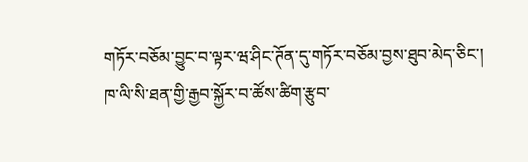གཏོར་བཅོམ་བྱུང་བ་ལྟར་ཝ་ཤིང་ཊོན་དུ་གཏོར་བཅོམ་བྱས་ཐུབ་མེད་ཅིང་། ཁ་ལི་སི་ཐན་གྱི་རྒྱབ་སྐྱོར་བ་ཚོས་ཚིག་རྩུབ་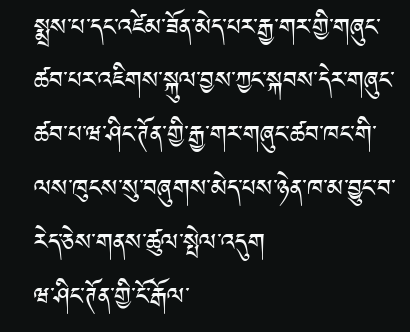སྨྲས་པ་དང་འཛེམ་ཟོན་མེད་པར་རྒྱ་གར་གྱི་གཞུང་ཚབ་པར་འཇིགས་སྐུལ་བྱས་ཀྱང་སྐབས་དེར་གཞུང་ཚབ་པ་ཝ་ཤིང་ཊོན་གྱི་རྒྱ་གར་གཞུང་ཚབ་ཁང་གི་ལས་ཁུངས་སུ་བཞུགས་མེད་པས་ཉེན་ཁ་མ་བྱུང་བ་རེད་ཅེས་གནས་ཚུལ་སྤེལ་འདུག
ཝ་ཤིང་ཊོན་གྱི་ངོ་རྒོལ་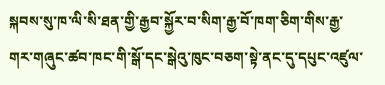སྐབས་སུ་ཁ་ལི་སི་ཐན་གྱི་རྒྱབ་སྐྱོར་བ་སིག་རྒྱ་བོ་ཁག་ཅིག་གིས་རྒྱ་གར་གཞུང་ཚབ་ཁང་གི་སྒོ་དང་སྒེའུ་ཁུང་བཅག་སྟེ་ནང་དུ་དཔུང་འཛུལ་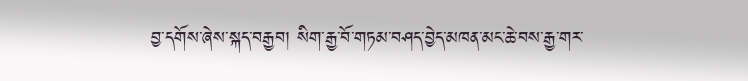བྱ་དགོས་ཞེས་སྐད་བརྒྱབ། སིག་རྒྱ་བོ་གཏམ་བཤད་བྱེད་མཁན་མང་ཆེ་བས་རྒྱ་གར་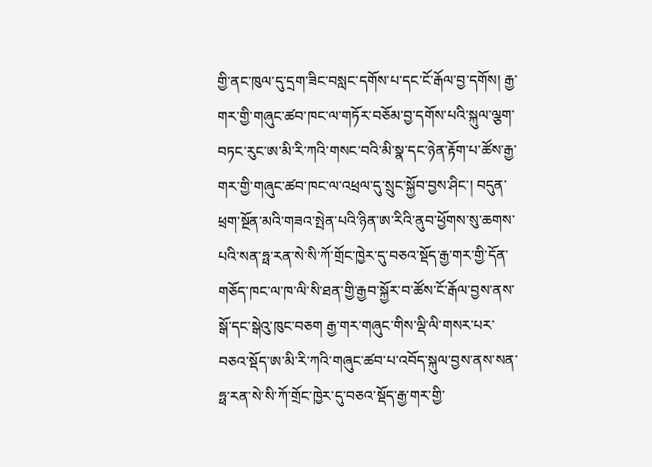གྱི་ནང་ཁུལ་དུ་དྲག་ཟིང་བསླང་དགོས་པ་དང་ངོ་རྒོལ་བྱ་དགོས། རྒྱ་གར་གྱི་གཞུང་ཚབ་ཁང་ལ་གཏོར་བཅོམ་བྱ་དགོས་པའི་སྐུལ་ལྕག་བཏང་རུང་ཨ་མི་རི་ཀའི་གསང་བའི་མི་སྣ་དང་ཉེན་རྟོག་པ་ཚོས་རྒྱ་གར་གྱི་གཞུང་ཚབ་ཁང་ལ་འཕྲལ་དུ་སྲུང་སྐྱོབ་བྱས་ཤིང་། བདུན་ཕྲག་སྔོན་མའི་གཟའ་སྤེན་པའི་ཉིན་ཨ་རིའི་ནུབ་ཕྱོགས་སུ་ཆགས་པའི་སན་ཧྥ་རན་སེ་སི་ཀོ་གྲོང་ཁྱེར་དུ་བཅའ་སྡོད་རྒྱ་གར་གྱི་དོན་གཅོད་ཁང་ལ་ཁ་ལི་སི་ཐན་གྱི་རྒྱབ་སྐྱོར་བ་ཚོས་ངོ་རྒོལ་བྱས་ནས་སྒོ་དང་སྒེའུ་ཁུང་བཅག རྒྱ་གར་གཞུང་གིས་ལྡི་ལི་གསར་པར་བཅའ་སྡོད་ཨ་མི་རི་ཀའི་གཞུང་ཚབ་པ་འབོད་སྐུལ་བྱས་ནས་སན་ཧྥ་རན་སེ་སི་ཀོ་གྲོང་ཁྱེར་དུ་བཅའ་སྡོད་རྒྱ་གར་གྱི་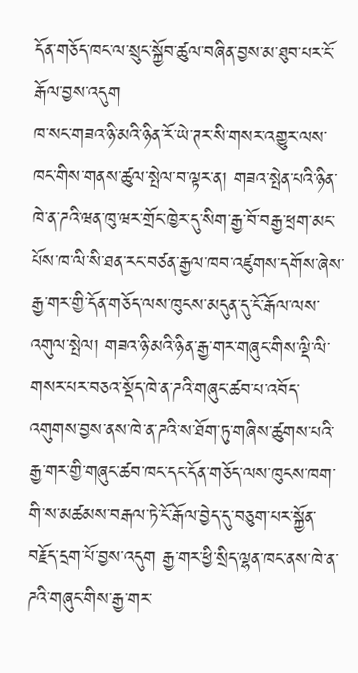དོན་གཅོད་ཁང་ལ་སྲུང་སྐྱོབ་ཚུལ་བཞིན་བྱས་མ་ཐུབ་པར་ངོ་རྒོལ་བྱས་འདུག
ཁ་སང་གཟའ་ཉི་མའི་ཉིན་རོ་ཡེ་ཊར་སི་གསར་འགྱུར་ལས་ཁང་གིས་གནས་ཚུལ་སྤེལ་བ་ལྟར་ན། གཟའ་སྤེན་པའི་ཉིན་ཁེ་ན་ཌའི་ཝན་ཁུ་ཝར་གྲོང་ཁྱེར་དུ་སིག་རྒྱ་བོ་བརྒྱ་ཕྲག་མང་པོས་ཁ་ལི་སི་ཐན་རང་བཙན་རྒྱལ་ཁབ་འཛུགས་དགོས་ཞེས་རྒྱ་གར་གྱི་དོན་གཅོད་ལས་ཁུངས་མདུན་དུ་ངོ་རྒོལ་ལས་འགུལ་སྤེལ། གཟའ་ཉི་མའི་ཉིན་རྒྱ་གར་གཞུང་གིས་ལྡི་ལི་གསར་པར་བཅའ་སྡོད་ཁེ་ན་ཌའི་གཞུང་ཚབ་པ་འབོད་འགུགས་བྱས་ནས་ཁེ་ན་ཌའི་ས་ཐོག་ཏུ་གཞིས་ཚུགས་པའི་རྒྱ་གར་གྱི་གཞུང་ཚབ་ཁང་དང་དོན་གཅོད་ལས་ཁུངས་ཁག་གི་ས་མཚམས་བརྒལ་ཏེ་ངོ་རྒོལ་བྱེད་དུ་བཅུག་པར་སྐྱོན་བརྗོད་དྲག་པོ་བྱས་འདུག རྒྱ་གར་ཕྱི་སྲིད་ལྷན་ཁང་ནས་ཁེ་ན་ཌའི་གཞུང་གིས་རྒྱ་གར་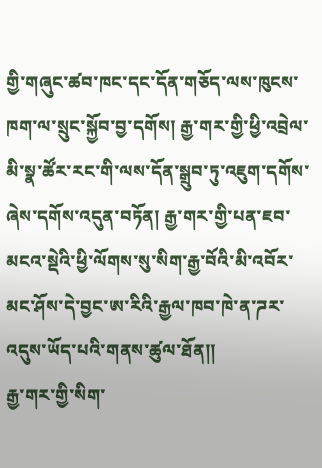གྱི་གཞུང་ཚབ་ཁང་དང་དོན་གཅོད་ལས་ཁུངས་ཁག་ལ་སྲུང་སྐྱོབ་བྱ་དགོས། རྒྱ་གར་གྱི་ཕྱི་འབྲེལ་མི་སྣ་ཚོར་རང་གི་ལས་དོན་སྒྲུབ་ཏུ་འཇུག་དགོས་ཞེས་དགོས་འདུན་བཏོན། རྒྱ་གར་གྱི་པན་ཇབ་མངའ་སྡེའི་ཕྱི་ལོགས་སུ་སིག་རྒྱ་བོའི་མི་འབོར་མང་ཤོས་དེ་བྱང་ཨ་རིའི་རྒྱལ་ཁབ་ཁེ་ན་ཌར་འདུས་ཡོད་པའི་གནས་ཚུལ་ཐོན།།
རྒྱ་གར་གྱི་སིག་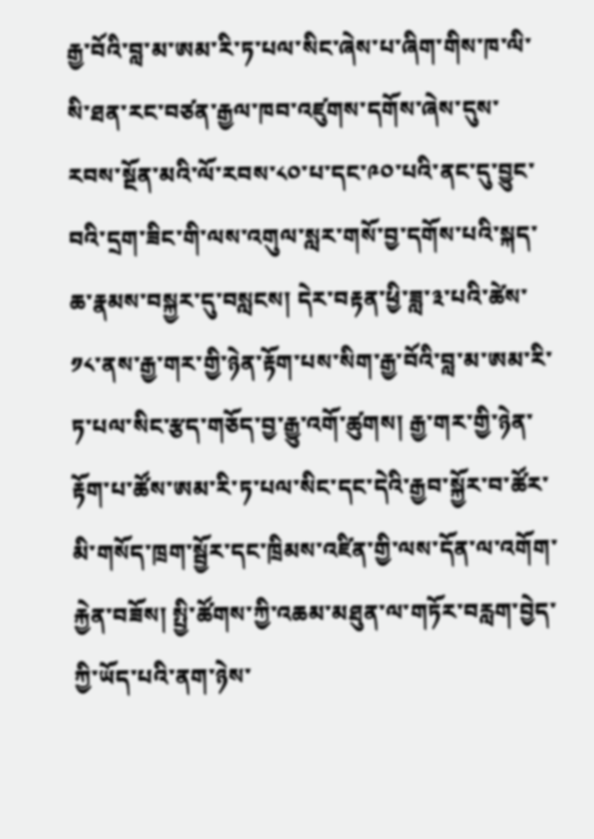རྒྱ་བོའི་བླ་མ་ཨམ་རི་ཏ་པལ་སིང་ཞེས་པ་ཞིག་གིས་ཁ་ལི་སི་ཐན་རང་བཙན་རྒྱལ་ཁབ་འཛུགས་དགོས་ཞེས་དུས་རབས་སྔོན་མའི་ལོ་རབས་༨༠་པ་དང་༩༠་པའི་ནང་དུ་བྱུང་བའི་དྲག་ཟིང་གི་ལས་འགུལ་སླར་གསོ་བྱ་དགོས་པའི་སྐད་ཆ་རྣམས་བསྐྱར་དུ་བསླངས། དེར་བརྟན་ཕྱི་ཟླ་༣་པའི་ཚེས་༡༨་ནས་རྒྱ་གར་གྱི་ཉེན་རྟོག་པས་སིག་རྒྱ་བོའི་བླ་མ་ཨམ་རི་ཏ་པལ་སིང་རྩད་གཅོད་བྱ་རྒྱུ་འགོ་ཚུགས། རྒྱ་གར་གྱི་ཉེན་རྟོག་པ་ཚོས་ཨམ་རི་ཏ་པལ་སིང་དང་དེའི་རྒྱབ་སྐྱོར་བ་ཚོར་མི་གསོད་ཁྲག་སྦྱོར་དང་ཁྲིམས་འཛིན་གྱི་ལས་དོན་ལ་འགོག་རྐྱེན་བཟོས། སྤྱི་ཚོགས་ཀྱི་འཆམ་མཐུན་ལ་གཏོར་བརླག་བྱེད་ཀྱི་ཡོད་པའི་ནག་ཉེས་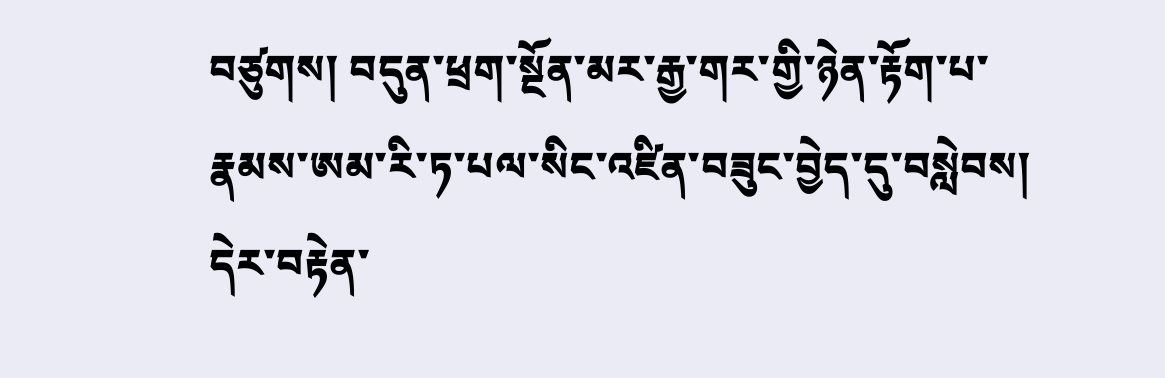བཙུགས། བདུན་ཕྲག་སྔོན་མར་རྒྱ་གར་གྱི་ཉེན་རྟོག་པ་རྣམས་ཨམ་རི་ཏ་པལ་སིང་འཛིན་བཟུང་བྱེད་དུ་བསླེབས། དེར་བརྟེན་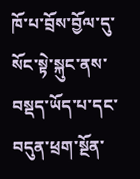ཁོ་པ་བྲོས་བྱོལ་དུ་སོང་སྟེ་སྐུང་ནས་བསྡད་ཡོད་པ་དང་བདུན་ཕྲག་སྔོན་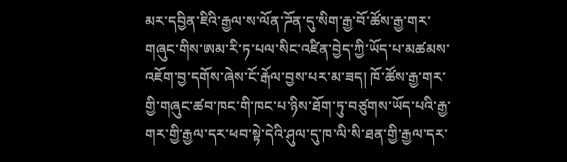མར་དབྱིན་ཇིའི་རྒྱལ་ས་ལོན་ཌོན་དུ་སིག་རྒྱ་བོ་ཚོས་རྒྱ་གར་གཞུང་གིས་ཨམ་རི་ཏ་པལ་སིང་འཛིན་བྱེད་ཀྱི་ཡོད་པ་མཚམས་འཇོག་བྱ་དགོས་ཞེས་ངོ་རྒོལ་བྱས་པར་མ་ཟད། ཁོ་ཚོས་རྒྱ་གར་གྱི་གཞུང་ཚབ་ཁང་གི་ཁང་པ་ཉིས་ཐོག་ཏུ་བཙུགས་ཡོད་པའི་རྒྱ་གར་གྱི་རྒྱལ་དར་ཕབ་སྟེ་དེའི་ཤུལ་དུ་ཁ་ལི་སི་ཐན་གྱི་རྒྱལ་དར་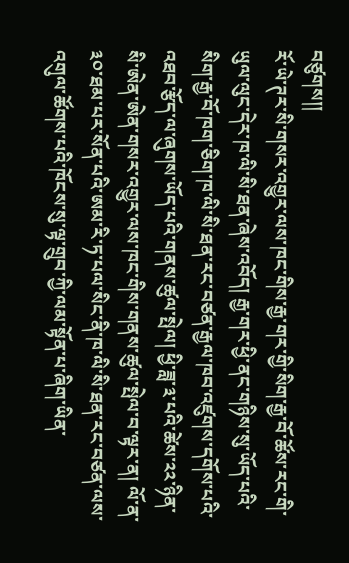བཙུགས།།
རོ་ཡེ་ཊར་སི་གསར་འགྱུར་ལས་ཁང་གིས་རྒྱ་གར་གྱི་སིག་རྒྱ་བོ་ཚོས་རང་གི་ཡུལ་ལུང་དེར་ཁ་ལི་སི་ཐན་ཞེས་འབོད། རྒྱ་གར་ཕྱི་ནང་གཉིས་སུ་ཡོད་པའི་སིག་རྒྱ་བོ་ཁག་ཅིག་ཁ་ལི་སི་ཐན་རང་བཙན་རྒྱལ་ཁབ་འཛུགས་དགོས་པའི་འཐབ་རྩོད་ལ་ཞུགས་ཡོད་པའི་གནས་ཚུལ་སྤེལ། ཕྱི་ཟླ་༣་པའི་ཚེས་༢༢་ཉིན་སི་ཨེན་ཨེན་གསར་འགྱུར་ལས་ཁང་གིས་གནས་ཚུལ་སྤེལ་བ་ལྟར་ན། ལོ་ན་༣༠་ཐམ་པར་སོན་པའི་ཨམ་རི་ཏ་པལ་སིང་ནི་ཁ་ལི་སི་ཐན་རང་བཙན་ལས་འགུལ་ཚོགས་པའི་ཁོངས་སུ་ལྟ་གྲུབ་ཀྱི་ལམ་སྟོན་པ་ཞིག་ཡིན་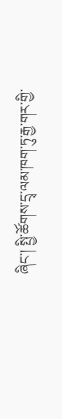ཞིང་། སྤྱི་ཚོགས་དྲྭ་ལམ་ཁག་ཏུ་རྒྱ་གར་གྱི་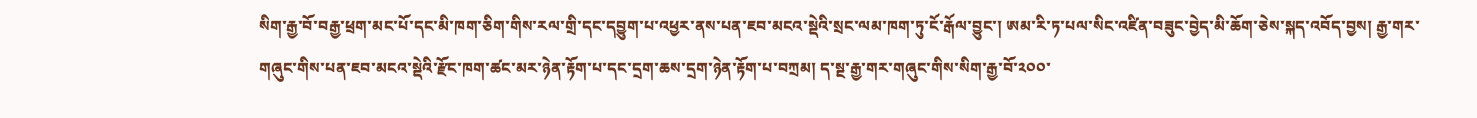སིག་རྒྱ་བོ་བརྒྱ་ཕྲག་མང་པོ་དང་མི་ཁག་ཅིག་གིས་རལ་གྲི་དང་དབྱུག་པ་འཕྱར་ནས་པན་ཇབ་མངའ་སྡེའི་སྲང་ལམ་ཁག་ཏུ་ངོ་རྒོལ་བྱུང་། ཨམ་རི་ཏ་པལ་སིང་འཛིན་བཟུང་བྱེད་མི་ཆོག་ཅེས་སྐད་འབོད་བྱས། རྒྱ་གར་གཞུང་གིས་པན་ཇབ་མངའ་སྡེའི་རྫོང་ཁག་ཚང་མར་ཉེན་རྟོག་པ་དང་དྲག་ཆས་དྲག་ཉེན་རྟོག་པ་བཀྲམ། ད་སྔ་རྒྱ་གར་གཞུང་གིས་སིག་རྒྱ་བོ་༢༠༠་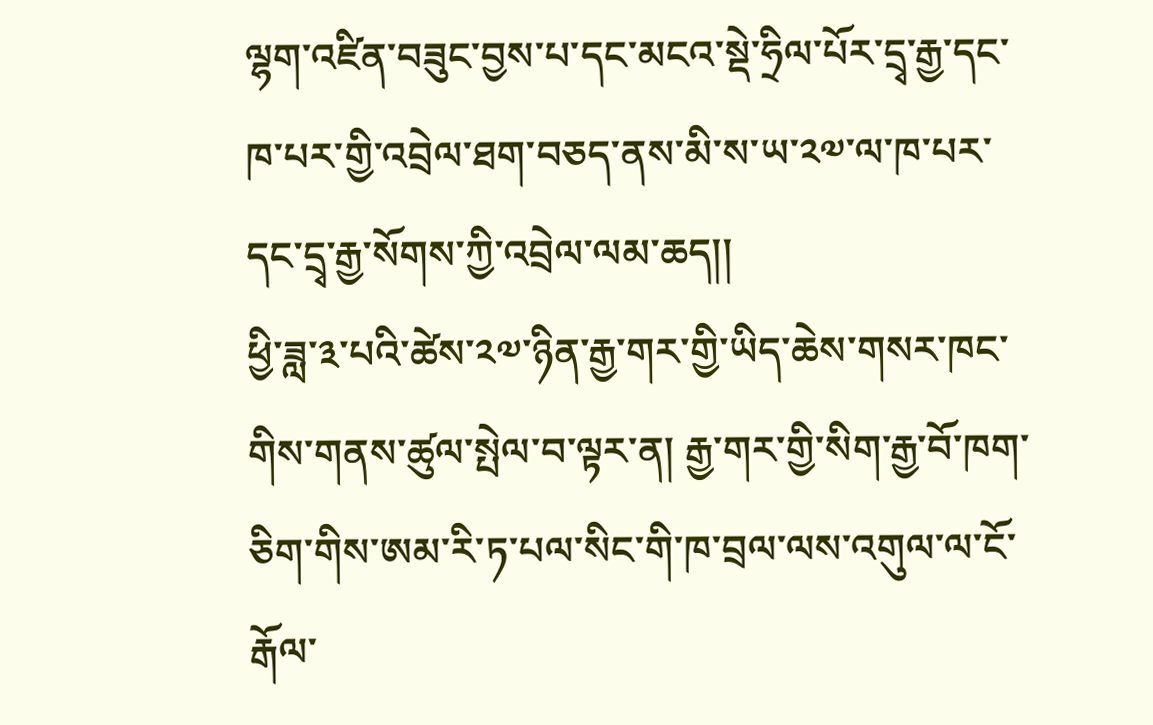ལྷག་འཛིན་བཟུང་བྱས་པ་དང་མངའ་སྡེ་ཧྲིལ་པོར་དྲྭ་རྒྱ་དང་ཁ་པར་གྱི་འབྲེལ་ཐག་བཅད་ནས་མི་ས་ཡ་༢༧་ལ་ཁ་པར་དང་དྲྭ་རྒྱ་སོགས་ཀྱི་འབྲེལ་ལམ་ཆད།།
ཕྱི་ཟླ་༣་པའི་ཚེས་༢༧་ཉིན་རྒྱ་གར་གྱི་ཡིད་ཆེས་གསར་ཁང་གིས་གནས་ཚུལ་སྤེལ་བ་ལྟར་ན། རྒྱ་གར་གྱི་སིག་རྒྱ་བོ་ཁག་ཅིག་གིས་ཨམ་རི་ཏ་པལ་སིང་གི་ཁ་བྲལ་ལས་འགུལ་ལ་ངོ་རྒོལ་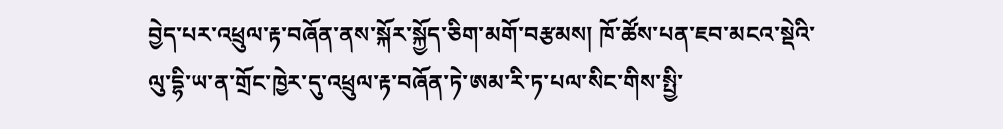བྱེད་པར་འཕྲུལ་རྟ་བཞོན་ནས་སྐོར་སྐྱོད་ཅིག་མགོ་བརྩམས། ཁོ་ཚོས་པན་ཇབ་མངའ་སྡེའི་ལུ་དྷི་ཡ་ན་གྲོང་ཁྱེར་དུ་འཕྲུལ་རྟ་བཞོན་ཏེ་ཨམ་རི་ཏ་པལ་སིང་གིས་སྤྱི་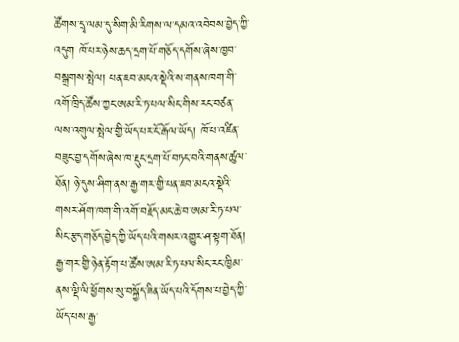ཚོགས་དྲྭ་ལམ་དུ་སིག་མི་རིགས་ལ་དམའ་འབེབས་བྱེད་ཀྱི་འདུག ཁོ་པར་ཉེས་ཆད་དྲག་པོ་གཅོད་དགོས་ཞེས་ཁྱབ་བསྒྲགས་སྤེལ། པན་ཇབ་མངའ་སྡེའི་ས་གནས་ཁག་གི་འགོ་ཁྲིད་ཚོས་ཀྱང་ཨམ་རི་ཏ་པལ་སིང་གིས་རང་བཙན་ལས་འགུལ་སྤེལ་གྱི་ཡོད་པར་ངོ་རྒོལ་ཡོད། ཁོ་པ་འཛིན་བཟུང་བྱ་དགོས་ཞེས་ཁ་རྡུང་དྲག་པོ་བཏང་བའི་གནས་ཚུལ་ཐོན། ཉེ་དུས་ཤིག་ནས་རྒྱ་གར་གྱི་པན་ཇབ་མངའ་སྡེའི་གསར་ཤོག་ཁག་གི་འགོ་བརྗོད་མང་ཆེ་བ་ཨམ་རི་ཏ་པལ་སིང་རྩད་གཅོད་བྱེད་ཀྱི་ཡོད་པའི་གསར་འགྱུར་ཤ་སྟག་ཐོན། རྒྱ་གར་གྱི་ཉེན་རྟོག་པ་ཚོས་ཨམ་རི་ཏ་པལ་སིང་རང་ཁྱིམ་ནས་ལྡི་ལི་ཕྱོགས་སུ་བསྐྱོད་ཟིན་ཡོད་པའི་དོགས་པ་བྱེད་ཀྱི་ཡོད་པས་རྒྱ་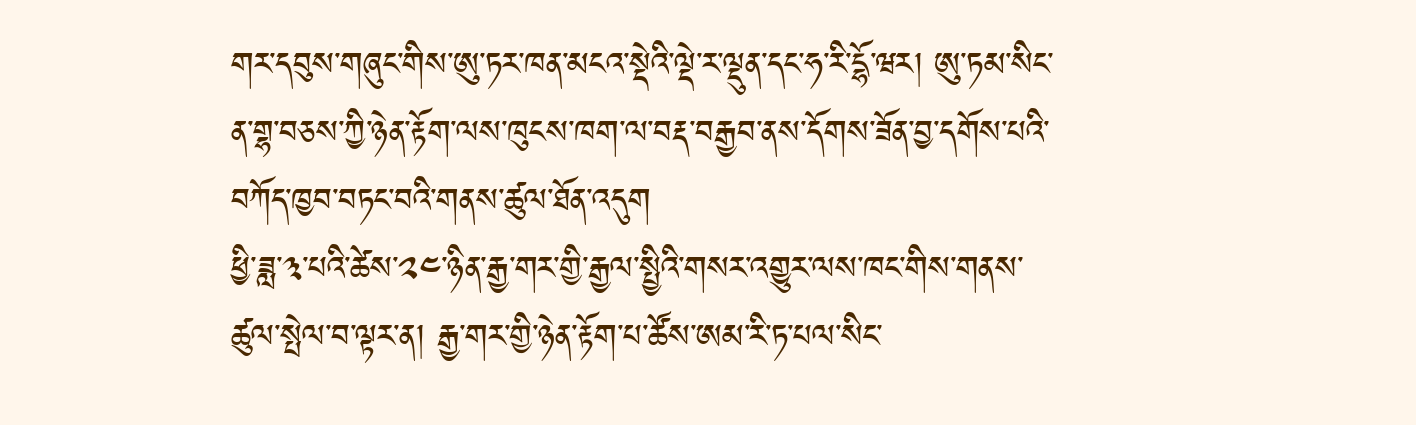གར་དབུས་གཞུང་གིས་ཨུ་ཏར་ཁན་མངའ་སྡེའི་ལྡེ་ར་ལྡུན་དང་ཧ་རི་དྷོ་ཝར། ཨུ་ཏམ་སིང་ན་གྷ་བཅས་ཀྱི་ཉེན་རྟོག་ལས་ཁུངས་ཁག་ལ་བརྡ་བརྒྱབ་ནས་དོགས་ཟོན་བྱ་དགོས་པའི་བཀོད་ཁྱབ་བཏང་བའི་གནས་ཚུལ་ཐོན་འདུག
ཕྱི་ཟླ་༣་པའི་ཚེས་༢༤་ཉིན་རྒྱ་གར་གྱི་རྒྱལ་སྤྱིའི་གསར་འགྱུར་ལས་ཁང་གིས་གནས་ཚུལ་སྤེལ་བ་ལྟར་ན། རྒྱ་གར་གྱི་ཉེན་རྟོག་པ་ཚོས་ཨམ་རི་ཏ་པལ་སིང་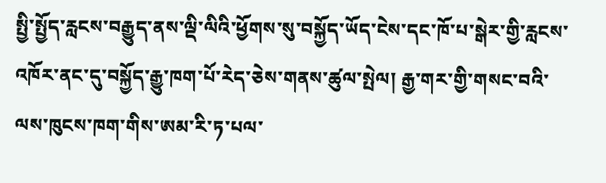སྤྱི་སྤྱོད་རླངས་བརྒྱུད་ནས་ལྡི་ལིའི་ཕྱོགས་སུ་བསྐྱོད་ཡོད་ངེས་དང་ཁོ་པ་སྒེར་གྱི་རླངས་འཁོར་ནང་དུ་བསྐྱོད་རྒྱུ་ཁག་པོ་རེད་ཅེས་གནས་ཚུལ་སྤེལ། རྒྱ་གར་གྱི་གསང་བའི་ལས་ཁུངས་ཁག་གིས་ཨམ་རི་ཏ་པལ་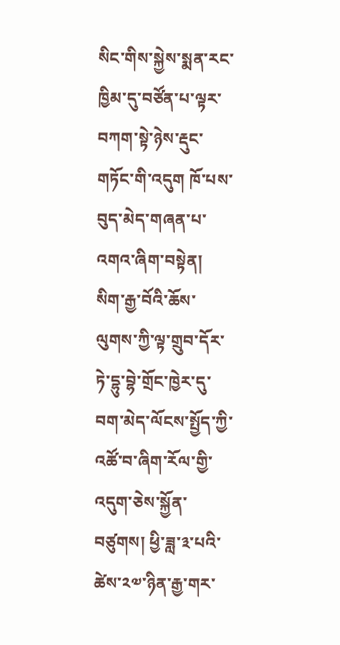སིང་གིས་སྐྱེས་སྨན་རང་ཁྱིམ་དུ་བཙོན་པ་ལྟར་བཀག་སྟེ་ཉེས་རྡུང་གཏོང་གི་འདུག ཁོ་པས་བུད་མེད་གཞན་པ་འགའ་ཞིག་བསྟེན། སིག་རྒྱ་བོའི་ཆོས་ལུགས་ཀྱི་ལྟ་གྲུབ་དོར་ཏེ་དྷུ་བྷེ་གྲོང་ཁྱེར་དུ་བག་མེད་ལོངས་སྤྱོད་ཀྱི་འཚོ་བ་ཞིག་རོལ་གྱི་འདུག་ཅེས་སྐྱོན་བཙུགས། ཕྱི་ཟླ་༣་པའི་ཚེས་༢༧་ཉིན་རྒྱ་གར་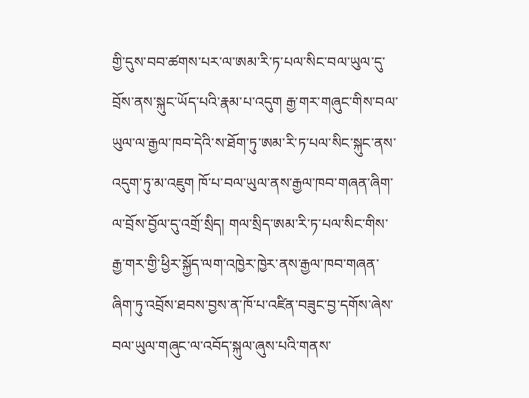གྱི་དུས་བབ་ཚགས་པར་ལ་ཨམ་རི་ཏ་པལ་སིང་བལ་ཡུལ་དུ་བྲོས་ནས་སྐུང་ཡོད་པའི་རྣམ་པ་འདུག རྒྱ་གར་གཞུང་གིས་བལ་ཡུལ་ལ་རྒྱལ་ཁབ་དེའི་ས་ཐོག་ཏུ་ཨམ་རི་ཏ་པལ་སིང་སྐུང་ནས་འདུག་ཏུ་མ་འཇུག ཁོ་པ་བལ་ཡུལ་ནས་རྒྱལ་ཁབ་གཞན་ཞིག་ལ་བྲོས་བྱོལ་དུ་འགྲོ་སྲིད། གལ་སྲིད་ཨམ་རི་ཏ་པལ་སིང་གིས་རྒྱ་གར་གྱི་ཕྱིར་སྐྱོད་ལག་འཁྱེར་ཁྱེར་ནས་རྒྱལ་ཁབ་གཞན་ཞིག་ཏུ་འབྲོས་ཐབས་བྱས་ན་ཁོ་པ་འཛིན་བཟུང་བྱ་དགོས་ཞེས་བལ་ཡུལ་གཞུང་ལ་འབོད་སྐུལ་ཞུས་པའི་གནས་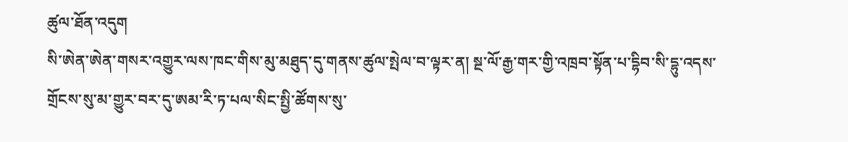ཚུལ་ཐོན་འདུག
སི་ཨེན་ཨེན་གསར་འགྱུར་ལས་ཁང་གིས་མུ་མཐུད་དུ་གནས་ཚུལ་སྤེལ་བ་ལྟར་ན། སྔ་ལོ་རྒྱ་གར་གྱི་འཁྲབ་སྟོན་པ་དྷིབ་སི་དྷུ་འདས་གྲོངས་སུ་མ་གྱུར་བར་དུ་ཨམ་རི་ཏ་པལ་སིང་སྤྱི་ཚོགས་སུ་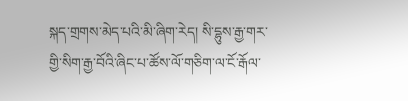སྐད་གྲགས་མེད་པའི་མི་ཞིག་རེད། སི་དྷུས་རྒྱ་གར་གྱི་སིག་རྒྱ་བོའི་ཞིང་པ་ཚོས་ལོ་གཅིག་ལ་ངོ་རྒོལ་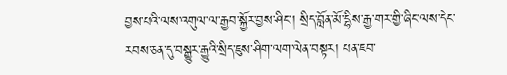བྱས་པའི་ལས་འགུལ་ལ་རྒྱབ་སྐྱོར་བྱས་ཤིང་། སྲིད་བློན་མོ་དྷིས་རྒྱ་གར་གྱི་ཞིང་ལས་དེང་རབས་ཅན་དུ་བསྒྱུར་རྒྱུའི་སྲིད་ཇུས་ཤིག་ལག་ལེན་བསྟར། པན་ཇབ་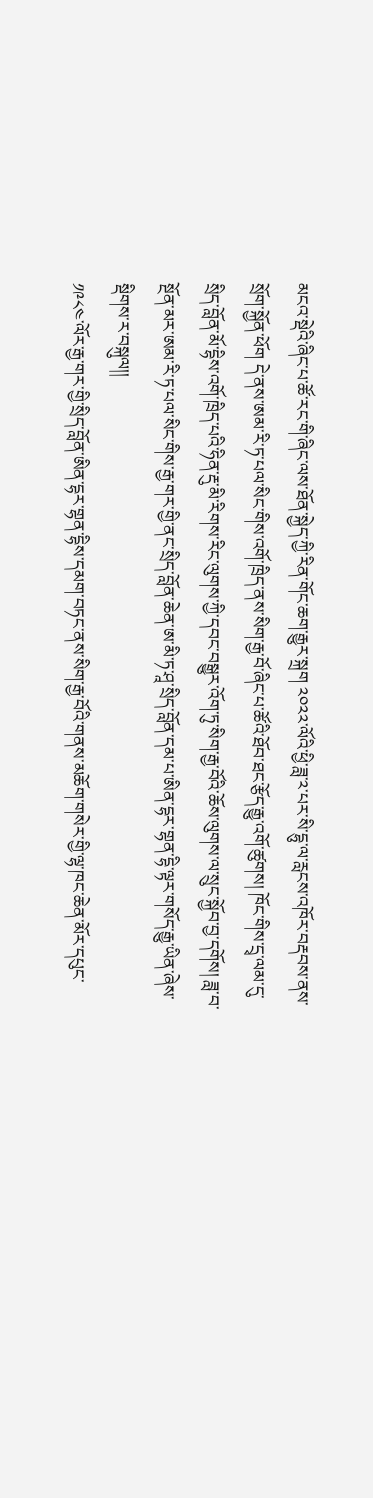མངའ་སྡེའི་ཞིང་པ་ཚོ་རང་གི་ཞིང་ལས་ཐོན་སྐྱེད་ཀྱི་རིན་གོང་ཆག་རྒྱུར་སྐྲག ༢༠༢༢་ལོའི་ཕྱི་ཟླ་༢་པར་སི་དྷུ་ལ་རླངས་འཁོར་བརྡབས་ནས་སྲོག་སྐྱོན་ཕོག དེ་ནས་ཨམ་རི་ཏ་པལ་སིང་གིས་འགོ་ཁྲིད་ནས་སིག་རྒྱ་བོ་ཞིང་པ་ཚོའི་ཐོབ་ཐང་རྩོད་རྒྱུ་འགོ་ཚུགས། ཁོང་གིས་དྲྭ་ལམ་དུ་སྲིད་བློན་མོ་དྷིས་འགོ་ཁྲིད་པའི་ཧིན་རྡུ་མི་རིགས་རིང་ལུགས་ཀྱི་དབང་བསྒྱུར་འོག་ཏུ་སིག་རྒྱ་བོའི་ཆོས་ལུགས་ལ་སྲུང་སྐྱོབ་བྱ་དགོས། ཟླ་བ་སྔོན་མར་ཨམ་རི་ཏ་པལ་སིང་གིས་རྒྱ་གར་གྱི་ནང་སྲིད་བློན་ཆེན་ཨ་མི་ཏ་ཤཱ་སྲིད་བློན་དམ་པ་ཨིན་དྷར་གྷན་དྷི་ལྟར་གསོད་རྒྱུ་ཡིན་ཞེས་སྡིགས་ར་བསྐུལ།།
༡༩༨༤་ལོར་རྒྱ་གར་གྱི་སྲིད་བློན་ཨིན་དྷར་གྷན་དྷིས་དམག་བཏང་ནས་སིག་རྒྱ་བོའི་གནས་མཆོག་གསེར་གྱི་ལྷ་ཁང་ཆེན་མོར་དཔུང་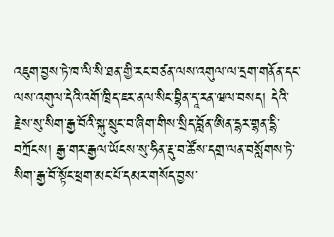འཇུག་བྱས་ཏེ་ཁ་ལི་སི་ཐན་གྱི་རང་བཙན་ལས་འགུལ་ལ་དྲག་གནོན་དང་ལས་འགུལ་དེའི་འགོ་ཁྲིད་ཇར་ནལ་སིང་བྷིན་དཱ་རན་ཝལ་བསད། དེའི་རྗེས་སུ་སིག་རྒྱ་བོའི་སྐུ་སྲུང་བ་ཞིག་གིས་སྲིད་བློན་ཨིན་དྷར་གྷན་དྷི་བཀྲོངས། རྒྱ་གར་རྒྱལ་ཡོངས་སུ་ཧིན་རྡུ་བ་ཚོས་དགྲ་ལན་བསློགས་ཏེ་སིག་རྒྱ་བོ་སྟོང་ཕྲག་མང་པོ་དམར་གསོད་བྱས་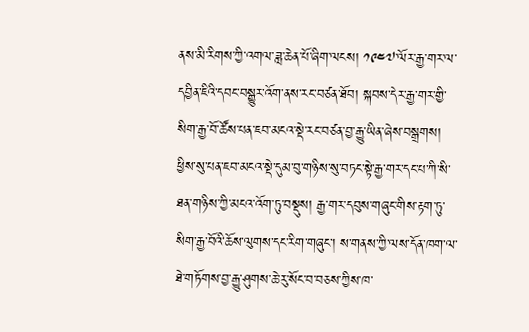ནས་མི་རིགས་ཀྱི་འགལ་ཟླ་ཆེན་པོ་ཞིག་ལངས། ༡༩༤༧་ལོར་རྒྱ་གར་ལ་དབྱིན་ཇིའི་དབང་བསྒྱུར་འོག་ནས་རང་བཙན་ཐོབ། སྐབས་དེར་རྒྱ་གར་གྱི་སིག་རྒྱ་བོ་ཚོས་པན་ཇབ་མངའ་སྡེ་རང་བཙན་བྱ་རྒྱུ་ཡིན་ཞེས་བསྒྲགས། ཕྱིས་སུ་པན་ཇབ་མངའ་སྡེ་དུམ་བུ་གཉིས་སུ་བཏང་སྟེ་རྒྱ་གར་དང་པ་ཀི་སི་ཐན་གཉིས་ཀྱི་མངའ་འོག་ཏུ་བསྡུས། རྒྱ་གར་དབུས་གཞུང་གིས་རྟག་ཏུ་སིག་རྒྱ་བོའི་ཆོས་ལུགས་དང་རིག་གཞུང་། ས་གནས་ཀྱི་ལས་དོན་ཁག་ལ་ཐེ་གཏོགས་བྱ་རྒྱུ་ཤུགས་ཆེ་རུ་སོང་བ་བཅས་ཀྱིས་ཁ་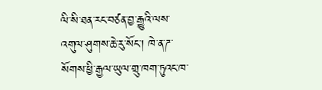ལི་སི་ཐན་རང་བཙན་བྱ་རྒྱུའི་ལས་འགུལ་ཤུགས་ཆེ་རུ་སོང་། ཁེ་ན་ཌ་སོགས་ཕྱི་རྒྱལ་ཡུལ་གྲུ་ཁག་ཏུའང་ཁ་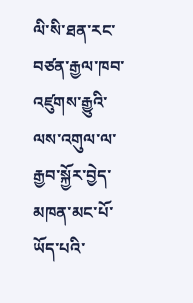ལི་སི་ཐན་རང་བཙན་རྒྱལ་ཁབ་འཛུགས་རྒྱུའི་ལས་འགུལ་ལ་རྒྱབ་སྐྱོར་བྱེད་མཁན་མང་པོ་ཡོད་པའི་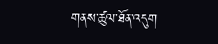གནས་ཚུལ་ཐོན་འདུག